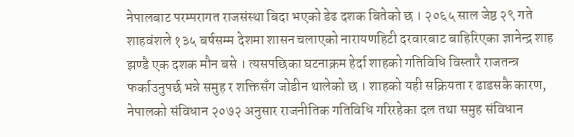नेपालबाट परम्परागत राजसंस्था बिदा भएको डेढ दशक बितेको छ । २०६५ साल जेष्ठ २९ गते शाहवंशले १३५ बर्षसम्म देशमा शासन चलाएको नारायणहिटी दरवारबाट बाहिरिएका ज्ञानेन्द्र शाह झण्डै एक दशक मौन बसे । त्यसपछिका घटनाक्रम हेर्दा शाहको गतिविधि विस्तारै राजतन्त्र फर्काउनुपर्छ भन्ने समुह र शक्तिसँग जोडीन थालेको छ । शाहको यही सक्रियता र ढाडसकै कारण, नेपालको संविधान २०७२ अनुसार राजनीतिक गतिविधि गरिरहेका दल तथा समुह संविधान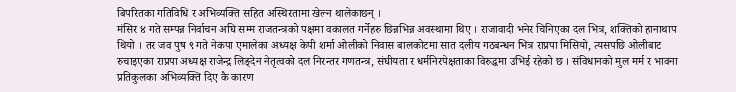बिपरितका गतिविधि र अभिव्यक्ति सहित अस्थिरतामा खेल्न थालेकाछन् ।
मंसिर ४ गते सम्पन्न निर्वाचन अघि सम्म राजतन्त्रको पक्षमा वकालत गर्नेहरु छिन्नभिन्न अवस्थामा थिए । राजावादी भनेर चिनिएका दल भित्र, शक्तिको हानाथाप थियो । तर जव पुष ९ गते नेकपा एमालेका अध्यक्ष केपी शर्मा ओलीको निवास बालकोटमा सात दलीय गठबन्धन भित्र राप्रपा मिसियो, त्यसपछि ओलीबाट रुचाइएका राप्रपा अध्यक्ष राजेन्द्र लिङ्देन नेतृत्वको दल निरन्तर गणतन्त्र, संघीयता र धर्मनिरपेक्षताका विरुद्धमा उभिई रहेको छ । संविधानको मुल मर्म र भावना प्रतिकुलका अभिव्यक्ति दिए कै कारण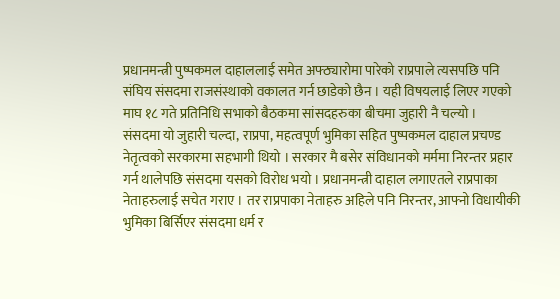प्रधानमन्त्री पुष्पकमल दाहाललाई समेत अफ्ठ्यारोमा पारेको राप्रपाले त्यसपछि पनि संघिय संसदमा राजसंस्थाको वकालत गर्न छाडेको छैन । यही विषयलाई लिएर गएको माघ १८ गते प्रतिनिधि सभाको बैठकमा सांसदहरुका बीचमा जुहारी नै चल्यो ।
संसदमा यो जुहारी चल्दा, राप्रपा, महत्वपूर्ण भुमिका सहित पुष्पकमल दाहाल प्रचण्ड नेतृत्वको सरकारमा सहभागी थियो । सरकार मै बसेर संविधानको मर्ममा निरन्तर प्रहार गर्न थालेपछि संसदमा यसको विरोध भयो । प्रधानमन्त्री दाहाल लगाएतले राप्रपाका नेताहरुलाई सचेत गराए । तर राप्रपाका नेताहरु अहिले पनि निरन्तर, आफ्नो विधायीकी भुमिका बिर्सिएर संसदमा धर्म र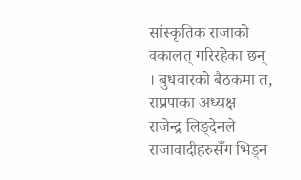सांस्कृतिक राजाको वकालत् गरिरहेका छन् । बुधवारको बैठकमा त, राप्रपाका अध्यक्ष राजेन्द्र लिङ्देनले राजावादीहरुसँग भिड्न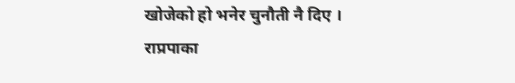खोजेको हो भनेर चुनौती नै दिए ।
राप्रपाका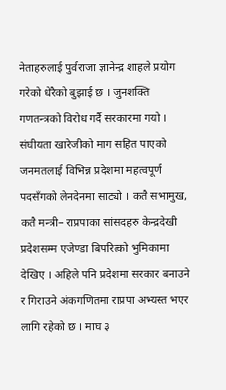नेताहरुलाई पुर्वराजा ज्ञानेन्द्र शाहले प्रयोग गरेको धेरैको बुझाई छ । जुनशक्ति गणतन्त्रको विरोध गर्दै सरकारमा गयो । संघीयता खारेजीको माग सहित पाएको जनमतलाई विभिन्न प्रदेशमा महत्वपूर्ण पदसँगको लेनदेनमा साट्यो । कतै सभामुख, कतै मन्त्री– राप्रपाका सांसदहरु केन्द्रदेखी प्रदेशसम्म एजेण्डा बिपरित्को भुमिकामा देखिए । अहिले पनि प्रदेशमा सरकार बनाउने र गिराउने अंकगणितमा राप्रपा अभ्यस्त भएर लागि रहेको छ । माघ ३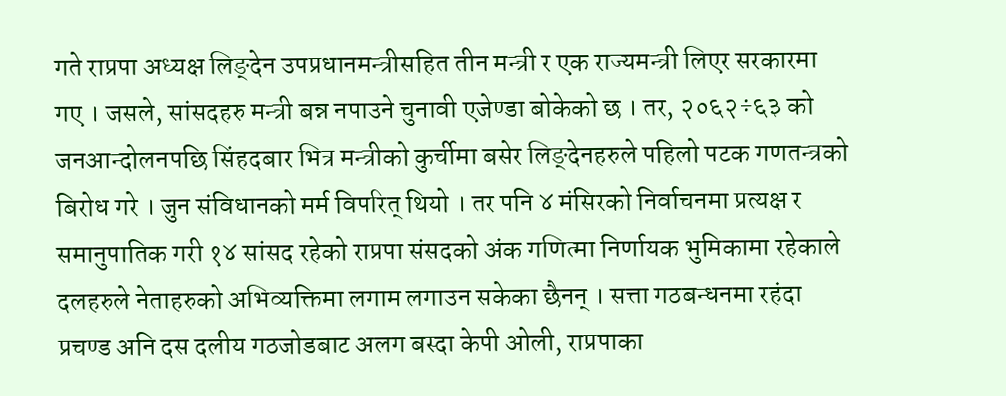गते राप्रपा अध्यक्ष लिङ्देन उपप्रधानमन्त्रीसहित तीन मन्त्री र एक राज्यमन्त्री लिएर सरकारमा गए । जसले, सांसदहरु मन्त्री बन्न नपाउने चुनावी एजेण्डा बोकेको छ । तर, २०६२÷६३ को जनआन्दोलनपछि सिंहदबार भित्र मन्त्रीको कुर्चीमा बसेर लिङ्देनहरुले पहिलो पटक गणतन्त्रको बिरोध गरे । जुन संविधानको मर्म विपरित् थियो । तर पनि ४ मंसिरको निर्वाचनमा प्रत्यक्ष र समानुपातिक गरी १४ सांसद रहेको राप्रपा संसदको अंक गणित्मा निर्णायक भुमिकामा रहेकाले दलहरुले नेताहरुको अभिव्यक्तिमा लगाम लगाउन सकेका छैनन् । सत्ता गठबन्धनमा रहंदा प्रचण्ड अनि दस दलीय गठजोडबाट अलग बस्दा केपी ओली, राप्रपाका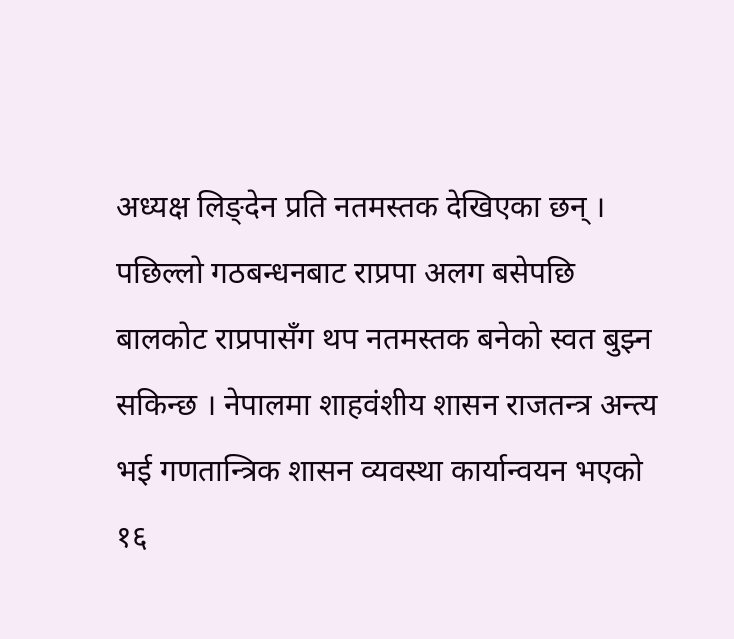अध्यक्ष लिङ्देन प्रति नतमस्तक देखिएका छन् ।
पछिल्लो गठबन्धनबाट राप्रपा अलग बसेपछि बालकोट राप्रपासँग थप नतमस्तक बनेको स्वत बुझ्न सकिन्छ । नेपालमा शाहवंशीय शासन राजतन्त्र अन्त्य भई गणतान्त्रिक शासन व्यवस्था कार्यान्वयन भएको १६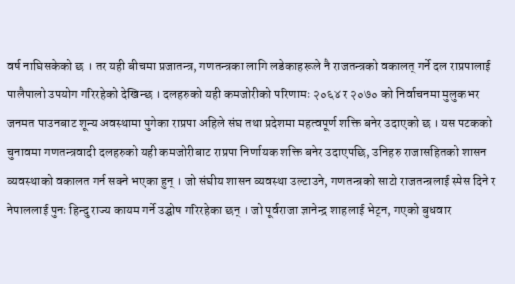वर्ष नाघिसकेको छ । तर यही बीचमा प्रजातन्त्र, गणतन्त्रका लागि लडेकाहरूले नै राजतन्त्रको वकालत् गर्ने दल राप्रपालाई पालैपालो उपयोग गरिरहेको देखिन्छ । दलहरुको यही कमजोरीको परिणामः २०६४ र २०७० को निर्वाचनमा मुलुकभर जनमत पाउनबाट शून्य अवस्थामा पुगेका राप्रपा अहिले संघ तथा प्रदेशमा महत्वपूर्ण शक्ति बनेर उदाएको छ । यस पटकको चुनावमा गणतन्त्रवादी दलहरुको यही कमजोरीबाट राप्रपा निर्णायक शक्ति बनेर उदाएपछि, उनिहरु राजासहितको शासन व्यवस्थाको वकालत गर्न सक्ने भएका हुन् । जो संघीय शासन व्यवस्था उल्टाउने, गणतन्त्रको साटो राजतन्त्रलाई स्पेस दिने र नेपाललाई पुनः हिन्दु राज्य कायम गर्ने उद्घोष गरिरहेका छन् । जो पूर्वराजा ज्ञानेन्द्र शाहलाई भेट्न, गएको बुधवार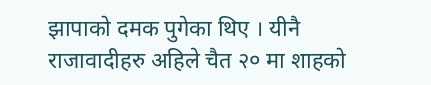झापाको दमक पुगेका थिए । यीनै राजावादीहरु अहिले चैत २० मा शाहको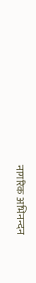नागरिक अभिनन्दन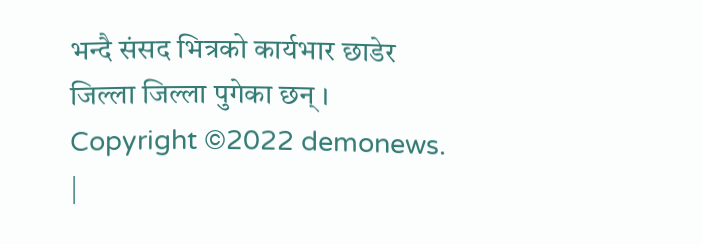भन्दै संसद भित्रको कार्यभार छाडेर जिल्ला जिल्ला पुगेका छन् ।
Copyright ©2022 demonews. |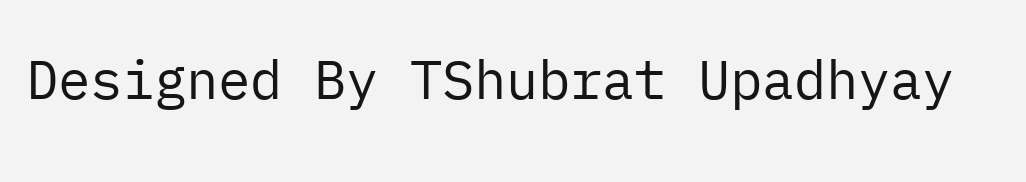Designed By TShubrat Upadhyay